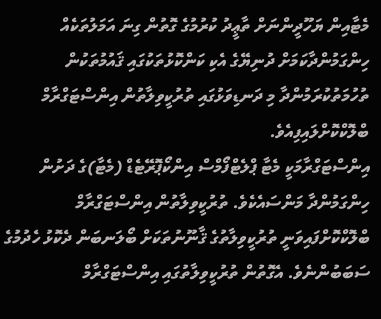މެޓާއިން ޔަހޫދީންނަށް ތާޢީދު ކުރުމުގެ ގޮތުން ގިނަ އަމަލުތަކެއް ހިންގަމުންދާކަމަށް ދުނިޔޭގެ އެކި ކަންކޮޅުތަކުގައި ޤައުމުތަކުން ތުހުމަތުކުރަމުންދާ މި ދަނޑިވަޅުގައި ތުރުކީވިލާތުން އިންސްޓަގްރާމް ބްލޮކްކޮށްލައިފިއެވެ.
އިންސްޓަގްރާމަކީ މެޓާ ޕްލެޓްފޯމްސް އިންކޯޕޮރޭޓެޑް (މެޓާ)ގެ ދަށުން ހިންގަމުންދާ މަންސައެކެވެ. ތުރުކީވިލާތުން އިންސްޓަގްރާމް ބްލޮކްކޮށްފައިވަނީ ތުރުކީވިލާތުގެ ޤާނޫނުތަކަށް ބޯލަނބަން ދެކޮޅު ހެދުމުގެ ސަބަބުންނެވެ. އެގޮތުން ތުރުކީވިލާތުގައި އިންސްޓަގްރާމް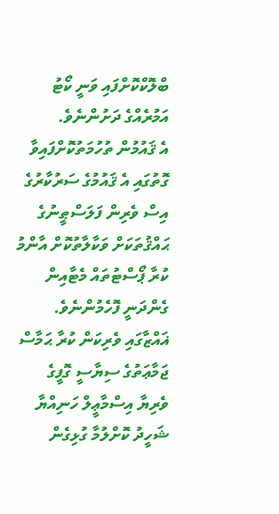ބްލޮކްކޮށްފައި ވަނީ ކޯޓު އަމުރެއްގެ ދަށުންނެވެ.
އެ ޤައުމުން ތުހުމަތުކޮށްފައިވާ ގޮތުގައި އެ ޤައުމުގެ ސަރުކާރުގެ އިސް ވެރިން ފަލަސްޠީނުގެ ޙައްޤުތަކަށް ވަކާލާތުކޮށް އާންމު ކުރާ ޕޯސްޓުތައް މެޓާއިން ގެންދަނީ ފޮހެމުންނެވެ.
ޣައްޒާގައި ވެރިކަން ކުރާ ޙަމާސް ޖަމާޢަތުގެ ސިޔާސީ ގޮފީގެ ވެރިޔާ އިސްމާޢީލް ހަނިއްޔާ ޝަހީދު ކޮށްލުމާ ގުޅިގެން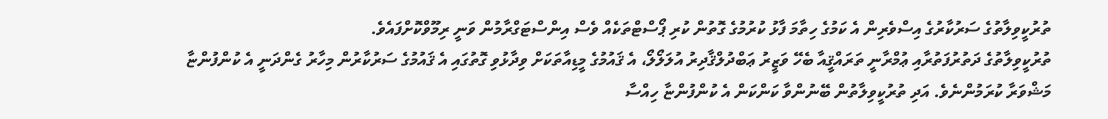ތުރުކީވިލާތުގެ ސަރުކާރުގެ އިސްވެރިން އެ ކަމުގެ ހިތާމަ ފާޅު ކުރުމުގެ ގޮތުން ކުރި ޕޯސްޓްތަކެއް ވެސް އިންސްޓަގްރާމުން ވަނީ ރިމޫވްކޮށްފައެވެ.
ތުރުކީވިލާތުގެ ދަތުރުފަތުރާއި ޢުމްރާނީ ތަރައްޤީއާ ބެހޭ ވަޒީރު ޢަބްދުލްޤާދިރު އުލަލޯލޯ، އެ ޤައުމުގެ މީޑިއާތަކަށް ވިދާޅުވި ގޮތުގައި އެ ޤައުމުގެ ސަރުކާރުން މިހާރު ގެންދަނީ އެ ކުންފުންޏާ މަޝްވަރާ ކުރަމުންނެވެ. އަދި ތުރުކީވިލާތުން ބޭނުންވާ ކަންކަން އެ ކުންފުންޏާ ހިއްސާ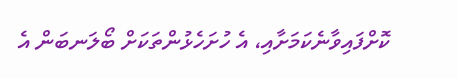ކޮށްފައިވާނެކަމަށާއި، އެ ހުށަހެޅުންތަކަށް ބޯލަނބަން އެ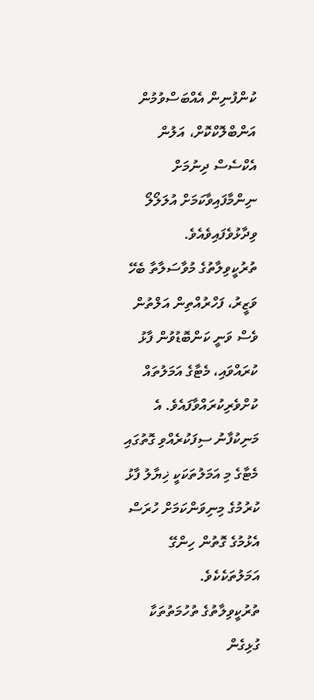ކުންފުނިން އެއްބަސްވުމުން އަންބްލޮކްކޮށް، އަލުން އެކްސެސް ދިނުމަށް ނިންމާފައިވާކަމަށް އުލަލޯލޯ ވިދާޅުވެފައިވެއެވެ.
ތުރުކީވިލާތުގެ މުވާސަލާތާ ބެހޭ ވަޒީރު، ފަހްރުއްތިން އަލްތުން ވެސް ވަނީ ކަންބޮޑުވުން ފާޅު ކުރައްވައި، މެޓާގެ އަމަލުތައް ކުށްވެރިކުރައްވާފައެވެ. އެ މަނިކުފާނު ސިފަކުރެއްވި ގޮތުގައި މެޓާގެ މި އަމަލުތަކަކީ ޚިޔާލު ފާޅު ކުރުމުގެ މިނިވަންކަމަށް ހުރަސް އެޅުމުގެ ގޮތުން ހިންގޭ އަމަލުތަކެކެވެ.
ތުރުކީވިލާތުގެ ތުހުމަތުތަކާ ގުޅިގެން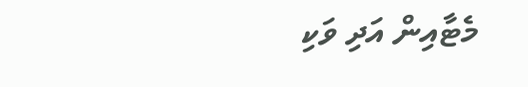މެޓާއިން އަދި ވަކި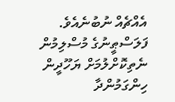އެއްޗެއް ނުބުނެއެވެ.
ފަލަސްޠީނުގެ މުސްލިމުން ނެތިކޮށްލުމަށް ޔަހޫދީން ހިންގަމުންދާ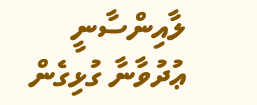ލާއިންސާނީ ޢުދުވާނާ ގުޅިގެން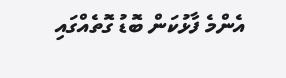އެންމެ ފާޅުކަން ބޮޑު ގޮތެއްގައި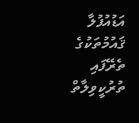އަޑުއުފުލާ ޤައުމުތަކުގެ ތެރޭފައި ތުރުކީވިލާތް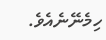ހިމެނޭނެއެވެ.